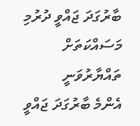ބާރުގަދަ ޖައްވީ ދުރުމި މަސައްކަތަށް ތައްޔާރުވަނީ
އެންމެ ބާރުގަދަ ޖައްވީ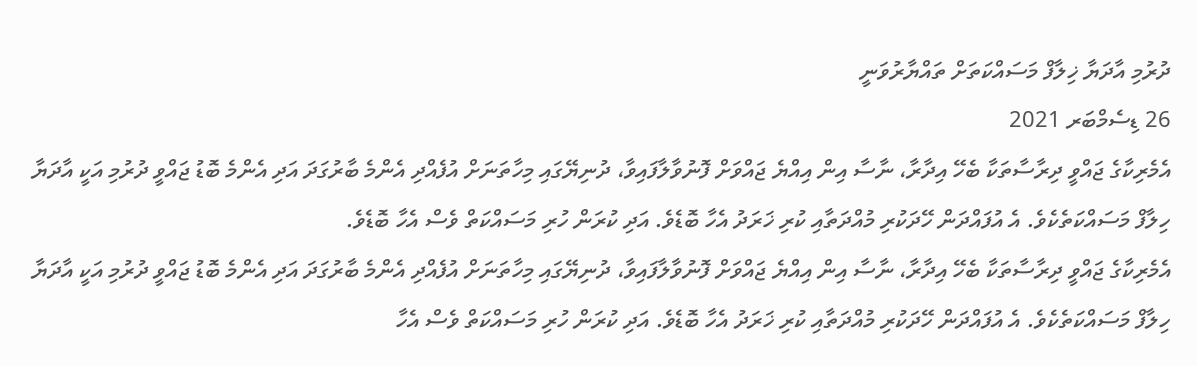ދުރުމި އާދަޔާ ޚިލާފް މަސައްކަތަށް ތައްޔާރުވަނީ
26 ޑިސެމްބަރ 2021
އެމެރިކާގެ ޖައްވީ ދިރާސާތަކާ ބެހޭ އިދާރާ، ނާސާ އިން އިއްޔެ ޖައްވަށް ފޮނުވާލާފައިވާ، ދުނިޔޭގައި މިހާތަނަށް އުފެއްދި އެންމެ ބާރުގަދަ އަދި އެންމެ ބޮޑު ޖައްވީ ދުރުމި އަކީ އާދަޔާ ހިލާފް މަސައްކަތެކެވެ. އެ އުފައްދަން ހޭދަކުރި މުއްދަތާއި ކުރި ޚަރަދު އެހާ ބޮޑެވެ. އަދި ކުރަން ހުރި މަސައްކަތް ވެސް އެހާ ބޮޑެވެ.
އެމެރިކާގެ ޖައްވީ ދިރާސާތަކާ ބެހޭ އިދާރާ، ނާސާ އިން އިއްޔެ ޖައްވަށް ފޮނުވާލާފައިވާ، ދުނިޔޭގައި މިހާތަނަށް އުފެއްދި އެންމެ ބާރުގަދަ އަދި އެންމެ ބޮޑު ޖައްވީ ދުރުމި އަކީ އާދަޔާ ހިލާފް މަސައްކަތެކެވެ. އެ އުފައްދަން ހޭދަކުރި މުއްދަތާއި ކުރި ޚަރަދު އެހާ ބޮޑެވެ. އަދި ކުރަން ހުރި މަސައްކަތް ވެސް އެހާ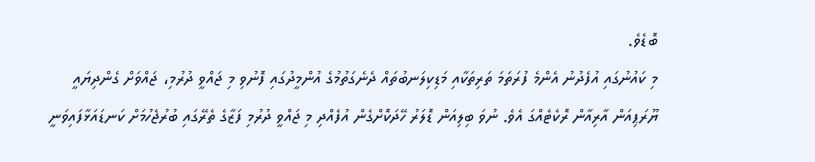ބޮޑެވެ.
މި ކައުނުގައި އުފެދުނު އެންމެ ފުރަތަމަ ތަރިތަކާއި މަޑިކިލަނބުތައް ދެނެގަތުމުގެ އުންމީދުގައި ފޮނުވި މި ޖައްވީ ދުރުމި، ޖައްވަށް ގެންދިޔައީ ޔޫރަޕިއަން އާރިއާން ރޮކެޓެއްގަ އެވެ. ނުވަ ބިލިއަން ޑޮލަރު ހޭދަކޮށްގެން އުފެއްދި މި ޖައްވީ ދުރުމި ފަޒާގެ ތެރޭގައި ބުރުޖެހުމަށް ކަނޑައަޅާފައިވަނީ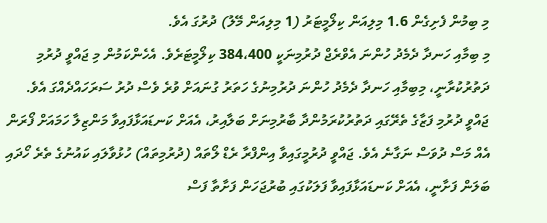މި ބިމުން ފެށިގެން 1.6 މިލިއަން ކިލޯމީޓަރު (1 މިލިއަން މޭލު) ދުރުގަ އެވެ.
މި ބިމާއި ހަނދާ ދެމެދު ހުންނަ އެވްރެޖް ދުރުމިނަކީ 384،400 ކިލޯމީޓަރެވެ. އެހެންކަމުން މި ޖައްވީ ދުރުމި ދަތުރުކުރާނީ، މިބިމާއި ހަނދާ ދެމެދު ހުންނަ ދުރުމިނުގެ ހަތަރު ގުނައަށް ވުރެ ވެސް ދުރު ސަރަހައްދެއްގަ އެވެ.
ޖައްވީ ދުރުމި ފަޒާގެ ތެރޭގައި ދަތުރުކުރަމުންދާ ބާރުމިނަށް ބަލާއިރު، އެއަށް ކަނޑައަޅާފައިވާ މަންޒިލާ ހަމައަށް ފޯރަން އެއް މަސް ދުވަސް ނަގާނެ އެވެ. ޖައްވީ ދުރުމީގައިވާ އިންފްރާ ރެޑް ލޯތައް (ދުރުމިތައް) ހުޅުވާލައި ކައުނުގެ ތެރެ ހޯދައި ބަލަން ފަށާނީ، އެއަށް ކަނޑައަޅާފައިވާ ފަލަކުގައި ބުރުޖަހަން ފަށާތާ ފަސް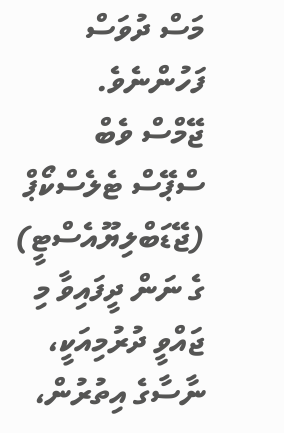މަސް ދުވަސް ފަހުންނެވެ.
ޖޭމްސް ވެބް ސްޕޭސް ޓެލެސްކޯޕް (ޖޭޑަބްލިޔޫއެސްޓީ) ގެ ނަން ދީފައިވާ މި ޖައްވީ ދުރުމިއަކީ، ނާސާގެ އިތުރުން،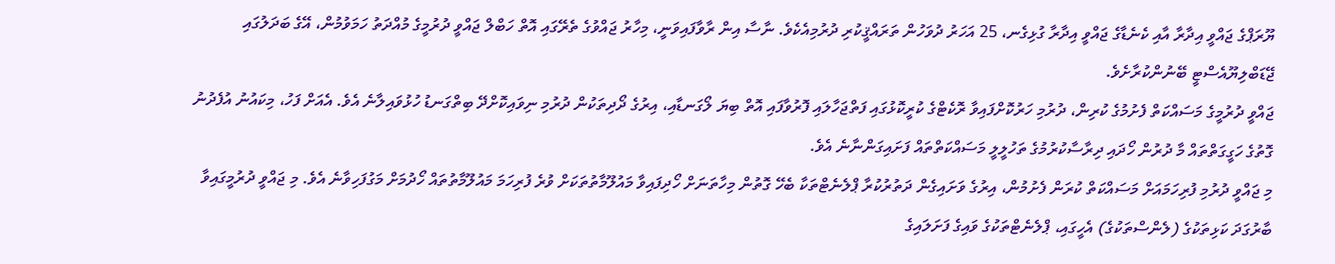ޔޫރަޕްގެ ޖައްވީ އިދާރާ އާއި ކެނެޑާގެ ޖައްވީ އިދާރާ ގުޅިގެނ، 25 އަހަރު ދުވަހުން ތަރައްޤީކުރި ދުރުމިއެކެވެ. ނާސާ އިން ރާވާފައިވަނީ، މިހާރު ޖައްވުގެ ތެރޭގައި އޮތް ހަބްލް ޖައްވީ ދުރުމީގެ މުއްދަތު ހަމަވުމުން، އޭގެ ބަދަލުގައި ޖޭޑަބްލިޔޫއެސްޓީ ބޭނުންކުރާށެވެ.
ޖައްވީ ދުރުމީގެ މަސައްކަތް ފެށުމުގެ ކުރިން، ދުރުމި ހަރުކޮށްފައިވާ ރޮކެޓްގެ ކުރީކޮޅުގައި ފަތްޖަހާލައި ފޮރުވާފައި އޮތް ބިޔަ ލޯގަނޑާއި، އިރުގެ ދޯދިތަކުން ދުރުމި ނިވައިކޮށްދޭ ބިތްގަނޑު ހުޅުވައިލާނެ އެވެ. އެއަށް ފަހު، މިކައުނު އުފެދުނު ގޮތުގެ ހަގީގަތްތައް މާ ދުރުން ހޯދައި ދިރާސާކުރުމުގެ ތަހުލީލީ މަސައްކަތްތައް ފަށައިގަންނާނެ އެވެ.
މި ޖައްވީ ދުރުމި ފުރިހަމައަށް މަސައްކަތް ކުރަން ފެށުމުން، އިރުގެ ވަށައިގެން ދަތުރުކުރާ ޕްލެނެޓްތަކާ ބެހޭ ގޮތުން މިހާތަނަށް ހޯދިފައިވާ މައުލޫމާތުތަކަށް ވުރެ ފުރިހަމަ މައުލޫމާތުތައް ހޯދުމަށް މަގުފަހިވާނެ އެވެ. މި ޖައްވީ ދުރުމީގައިވާ ބާރުގަދަ ކަޅިތަކުގެ (ލެންސްތަކުގެ) އެހީގައި، ޕްލެނެޓްތަކުގެ ވައިގެ ފަށަލައިގެ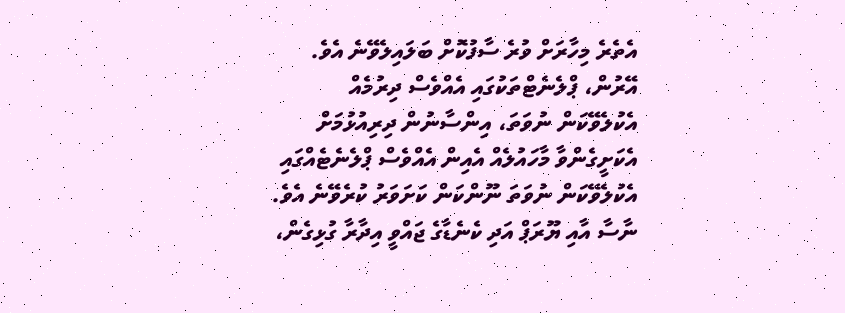އެތެރެ މިހާރަށް ވުރެ ސާފުކޮށް ބަލައިލެވޭނެ އެވެ.
އޭރުން، ޕްލެނެޓްތަކުގައި އެއްވެސް ދިރުމެއް އެކުލެވޭކަން ނުވަތަ، އިންސާނުން ދިރިއުޅުމަށް އެކަށީގެންވާ މާހައުލެއް އެއިން އެއްވެސް ޕްލެނެޓެއްގައި އެކުލެވޭކަން ނުވަތަ ނޫންކަން ކަށަވަރު ކުރެވޭނެ އެވެ. ނާސާ އާއި ޔޫރަޕް އަދި ކެނެޑާގެ ޖައްވީ އިދާރާ ގުޅިގެން،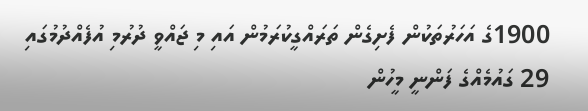1900ގެ އަހަރުތަކުން ފެށިގެން ތަރައްގީކުރަމުން އައި މި ޖައްވީ ދުރުމި އުފެއްދުމުގައި 29 ގައުމެއްގެ ފަންނީ މީހުން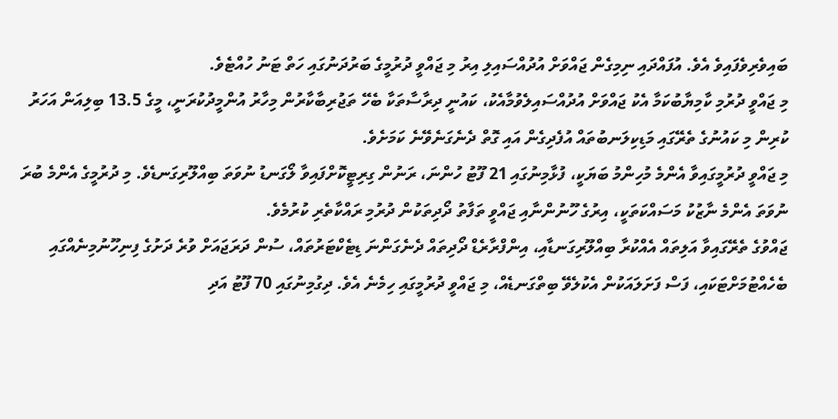ބައިވެރިވެފައިވެ އެވެ. އުފައްދައި ނިމިގެން ޖައްވަށް އުދުއްސައިލި އިރު މި ޖައްވީ ދުރުމީގެ ބަރުދަނުގައި ހަތް ޓަނު ހުއްޓެވެ.
މި ޖައްވީ ދުރުމި ކާމިޔާބުކަމާ އެކު ޖައްވަށް އުދުއްސައިލެވުމާއެކު، ކައުނީ ދިރާސާތަކާ ބެހޭ ތަޖުރިބާކާރުން މިހާރު އުންމީދުކުރަނީ، މީގެ 13.5 ބިލިއަން އަހަރު ކުރިން މި ކައުނުގެ ތެރޭގައި މަޑިކިލަނބުތައް އުފެދިގެން އައި ގޮތް ދެނެގަނެވޭނެ ކަމަށެވެ.
މި ޖައްވީ ދުރުމީގައިވާ އެންމެ މުހިންމު ބަޔަކީ، ފުޅާމިނުގައި 21 ފޫޓު ހުންނަ، ރަނުން ގިރިޓީކޮށްފައިވާ ލޯގަނޑު ނުވަތަ ބިއްލޫރިގަނޑެވެ. މި ދުރުމީގެ އެންމެ ބުރަ ނުވަތަ އެންމެ ނާޒުކު މަސައްކަތަކީ، އިރުގެ ހޫނުންނާއި ޖައްވީ ތަފާތު ދޯދިތަކުން ދުރުމި ރައްކާތެރި ކުރުމެވެ.
ޖައްވުގެ ތެރޭގައިވާ އަލިތައް އެއްކުރާ ބިއްލޫރިގަނޑާއި، އިންފްރާރެޑް ދޯދިތައް ދެނެގަންނަ ޑިޓެކްޓަރުތައް، ސުން ދަރަޖައަށް ވުރެ ދަށުގެ ފިނިހޫނުމިނެއްގައި ބެހެއްޓުމަށްޓަކައި، ފަސް ފަށަލައަކުން އެކުލެވޭ ބިތްގަނޑެއް، މި ޖައްވީ ދުރުމީގައި ހިމެނެ އެވެ. ދިގުމިނުގައި 70 ފޫޓު އަދި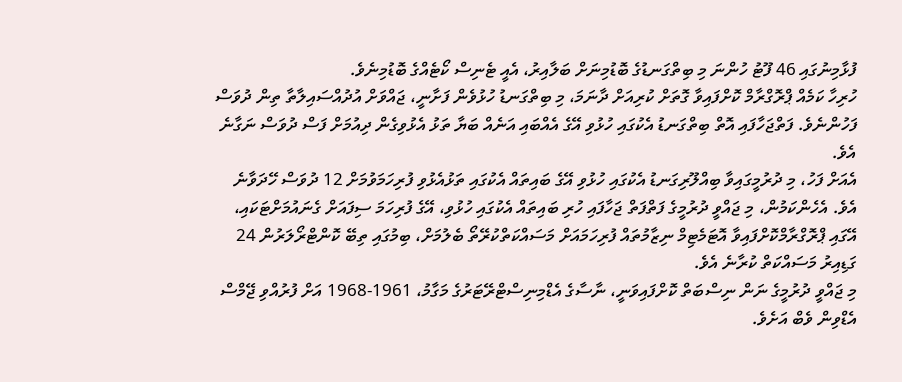ފުޅާމިނުގައި 46 ފޫޓު ހުންނަ މި ބިތްގަނޑުގެ ބޮޑުމިނަށް ބަލާއިރު، އެއީ ޓެނިސް ކޯޓެއްގެ ބޮޑުމިނެވެ.
ހުރިހާ ކަމެއް ޕްރޮގްރާމް ކޮށްފައިވާ ގޮތަށް ކުރިއަށް ދާނަމަ، މި ބިތްގަނޑު ހުޅުވެން ފަށާނީ، ޖައްވަށް އުދުއްސައިލާތާ ތިން ދުވަސް ފަހުންނެވެ. ފަތްޖަހާފައި އޮތް ބިތްގަނޑު އެކުގައި ހުޅުވި އޭގެ އެއްބައި އަނެއް ބަޔާ ތަޅު އެޅުވިގެން ދިއުމަށް ފަސް ދުވަސް ނަގާނެ އެވެ.
އެއަށް ފަހު، މި ދުރުމީގައިވާ ބިއްލޫރިގަނޑު އެކުގައި ހުޅުވި އޭގެ ބައިތައް އެކުގައި ތަޅުއެޅުވި ފުރިހަމަވުމަށް 12 ދުވަސް ހޭދަވާނެ އެވެ. އެހެންކަމުން، މި ޖައްވީ ދުރުމީގެ ފަތްފަތް ޖަހާފައި ހުރި ބައިތައް އެކުގައި ހުޅުވި، އޭގެ ފުރިހަމަ ސިފައަށް ގެނައުމަށްޓަކައި، އޭގައި ޕްރޮގްރާމްކޮށްފައިވާ އޮޓަމެޓިމް ނިޒާމުތައް ފުރިހަމައަށް މަސައްކަތްކުރޭތޯ ބެލުމަށް، ބިމުގައި ތިބޭ ކޮންޓްރޯލަރުން 24 ގަޑިއިރު މަސައްކަތް ކުރާނެ އެވެ.
މި ޖައްވީ ދުރުމީގެ ނަން ނިސްބަތް ކޮށްފައިވަނީ، ނާސާގެ އެޑްމިނިސްޓްރޭޓަރުގެ މަގާމު، 1961-1968 އަށް ފުރުއްވި ޖޭމްސް އެޑްވިން ވެބް އަށެވެ.